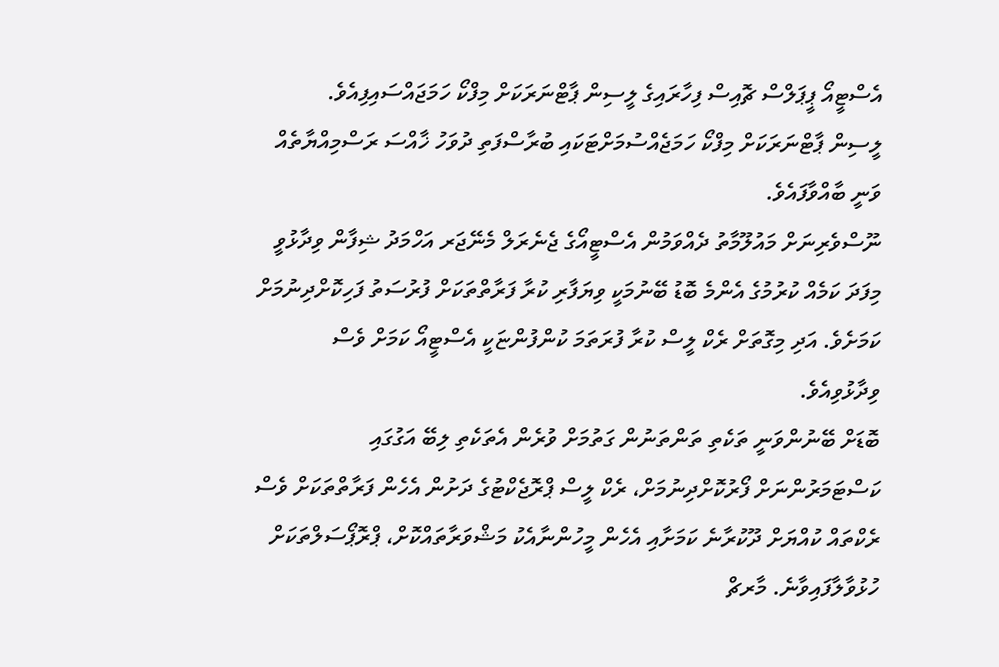އެސްޓީއޯ ޕީޕަލްސް ޗޮއިސް ފިހާރައިގެ ލީސިން ޕާޓްނަރަކަށް މިފްކޯ ހަމަޖައްސައިފިއެވެ.
ލީސިން ޕާޓްނަރަކަށް މިފްކޯ ހަމަޖެއްސުމަށްޓަކައި ބުރާސްފަތި ދުވަހު ޚާއްސަ ރަސްމިއްޔާތެއް ވަނީ ބާއްވާފައެވެ.
ނޫސްވެރިނަށް މައުލޫމާތު ދެއްވަމުން އެސްޓީއޯގެ ޖެނެރަލް މެނޭޖަރ އަހްމަދު ޝިފާން ވިދާޅުވީ މިފަދަ ކަމެއް ކުރުމުގެ އެންމެ ބޮޑު ބޭނުމަކީ ވިޔަފާރި ކުރާ ފަރާތްތަކަށް ފުރުސަތު ފަހިކޮށްދިނުމަށް ކަމަށެވެ. އަދި މިގޮތަށް ރެކް ލީސް ކުރާ ފުރަތަމަ ކުންފުންޏަކީ އެސްޓީއޯ ކަމަށް ވެސް ވިދާޅުވިއެވެ.
ބޮޑަށް ބޭނުންވަނީ ތަކެތި ތަންތަނުން ގަތުމަށް ވުރެން އެތަކެތި ލިބޭ އަގުގައި ކަސްޓަމަރުންނަށް ފޯރުކޮށްދިނުމަށް، ރެކް ލީސް ޕްރޮޖެކްޓުގެ ދަށުން އެހެން ފަރާތްތަކަށް ވެސް ރެކްތައް ކުއްޔަށް ދޫކުރާނެ ކަމަށާއި އެހެން މީހުންނާއެކު މަޝްވަރާތައްކޮށް، ޕްރޮޕޯސަލްތަކަށް ހުޅުވާލާފައިވާނެ. މާރޗް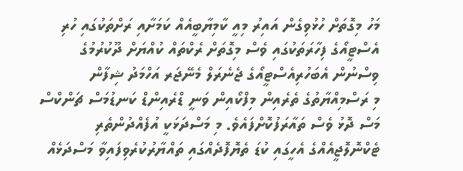މަހު މިގޮތަށް ހުޅުވިގެން އައިރު މިއީ ކާމިޔާބީއެއް ކަމަށާއި ރަށްތަކުގައި ހުރި އެސްޓީއޯގެ ފިހާރަތަކުގައި ވެސް މިގޮތަށް ރެކްތައް ކުއްޔަށް ދޫކުރުމުގެ ވިސްނުން އެބަހުރިއެސްޓީއޯގެ ޖެނެރަލް މެނޭޖަރ އަހްމަދު ޝިފާން
މި ރަސްމިއްޔާތުގެ ތެރެއިން މިފްކޯއިން ވަނީ ޑްރެއިންޑް ކަނޑުމަސް ޗަންކްސް މަސް ދޮޅު ވެސް ތައާރަފުކޮށްފައެވެ. މި މަސްދަޅަކީ އުފެއްދުންތެރި ޓެކްނޮލޮޖީއެއްގެ އެހީގައި ކުޑަ ތެޔޮފޮދެއްގައި ތައްޔާރުކުރެވިފައިވާ މަސްދަޅެއް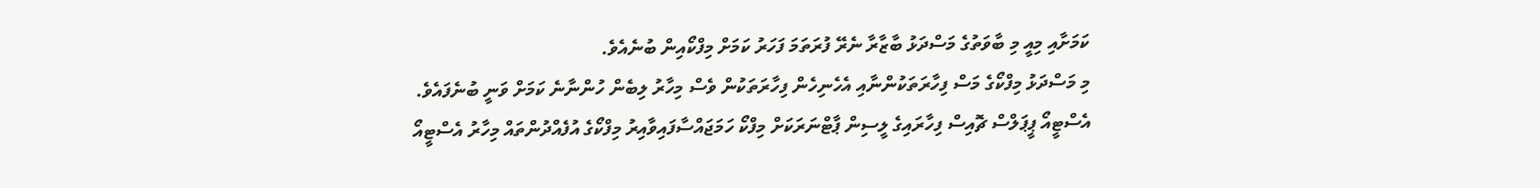ކަމަށާއި މިއީ މި ބާވަތުގެ މަސްދަޅު ބާޒާރާ ނެރޭ ފުރަތަމަ ފަހަރު ކަމަށް މިފްކޯއިން ބުނެއެވެ.
މި މަސްދަޅު މިފްކޯގެ މަސް ފިހާރަތަކުންނާއި އެހެނިހެން ފިހާރަތަކުން ވެސް މިހާރު ލިބެން ހުންނާނެ ކަމަށް ވަނީ ބުނެފައެވެ.
އެސްޓީއޯ ޕީޕަލްސް ޗޮއިސް ފިހާރައިގެ ލީސިން ޕާޓްނަރަކަށް މިފްކޯ ހަމަޖައްސާފައިވާއިރު މިފްކޯގެ އުފެއްދުންތައް މިހާރު އެސްޓީއޯ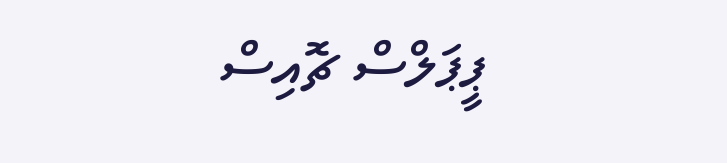ޕީޕަލްސް ޗޮއިސް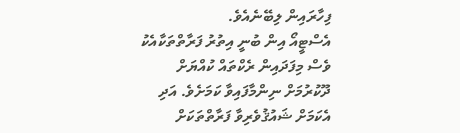ފިހާރައިން ލިބޭނެއެވެ.
އެސްޓީއޯ އިން ބުނީ އިތުރު ފަރާތްތަކާއެކު ވެސް މިފަދައިން ރެކްތައް ކުއްޔަށް ދޫކުރުމަށް ނިންމާފައިވާ ކަމަށެވެ. އަދި އެކަމަށް ޝައުޤުވެރިވާ ފަރާތްތަކަށް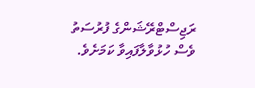ރަޖިސްޓްރޭޝަންގެ ފުރުސަތު ވެސް ހުޅުވާލާފައިވާ ކަމަށެވެ.